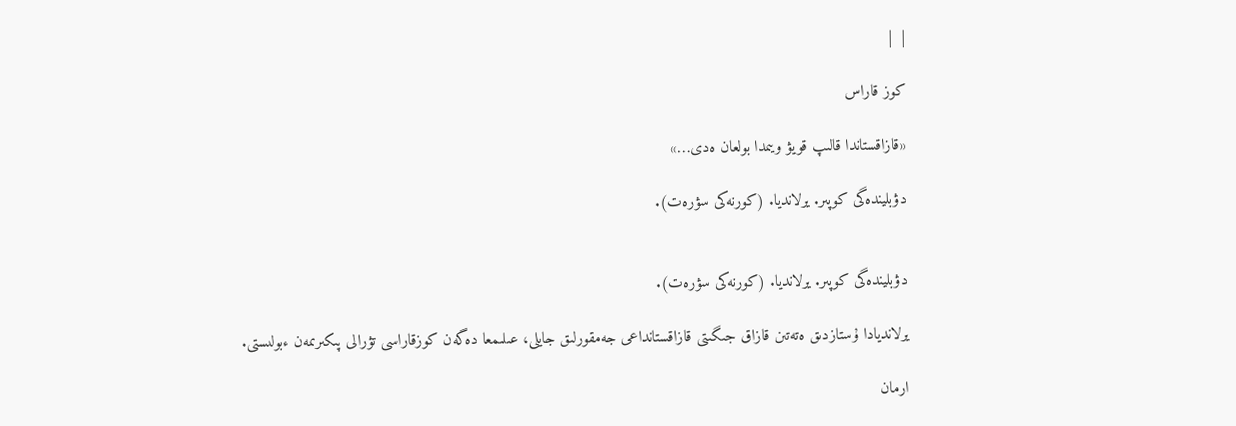|  |

كوز قاراس

«قازاقستاندا قالىپ قويۋ ويىمدا بولعان ەدى…»

دۋبليندەگى كوپىر. يرلانديا. (كورنەكى سۋرەت).


دۋبليندەگى كوپىر. يرلانديا. (كورنەكى سۋرەت).

يرلانديادا ۇستازدىق ەتەتىن قازاق جىگىتى قازاقستانداعى جەمقورلىق جايلى، عىلىمعا دەگەن كوزقاراسى تۋرالى پىكىرىمەن ءبولىستى.

ارمان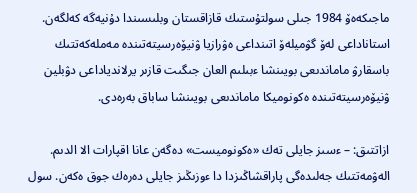ماجىكەەۆ 1984 جىلى سولتۇستىك قازاقستان وبلىسىندا دۇنيەگە كەلگەن. استاناداعى لەۆ گۋميلەۆ اتىنداعى ەۋرازيا ۋنيۆەرسيتەتىندە مەملەكەتتىك باسقارۋ ماماندىعى بويىنشا ءبىلىم العان جىگىت قازىر يرلاندياداعى دۋبلين ۋنيۆەرسيتەتىندە ەكونوميكا ماماندىعى بويىنشا ساباق بەرەدى.

ازاتتىق: – ءسىز جايلى تەك «ەكونوميست» دەگەن عانا اقپارات الا الدىم. الەۋمەتتىك جەلىدەگى پاراقشاڭىزدا دا ءوزىڭىز جايلى دەرەك جوق ەكەن. سول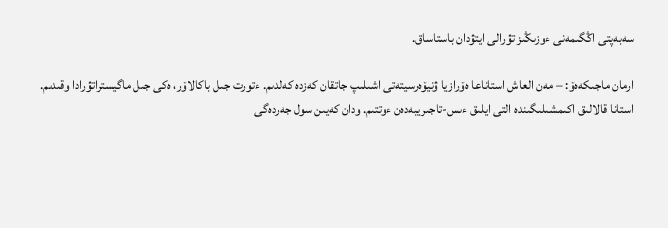سەبەپتى اڭگىمەنى ءوزىڭىز تۋرالى ايتۋدان باستاساق.

ارمان ماجىكەەۆ: – مەن العاش استاناعا ەۆرازيا ۋنيۆەرسيتەتى اشىلىپ جاتقان كەزدە كەلدىم. ءتورت جىل باكالاۆر، ەكى جىل ماگيستراتۋرادا وقىدىم. استانا قالالىق اكىمشىلىگىندە التى ايلىق ءىس-تاجىريبەدەن ءوتتىم. ودان كەيىن سول جەردەگى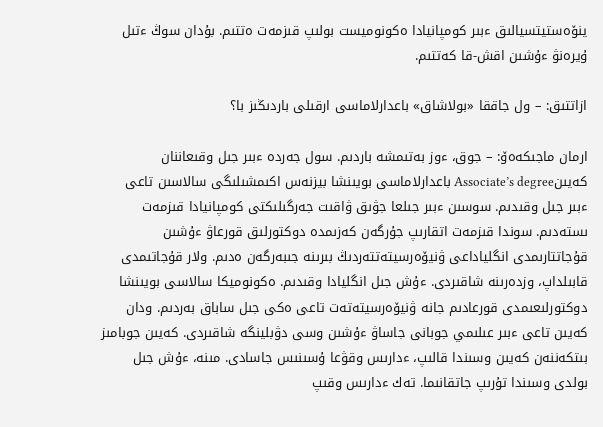ينۆەستيتسيالىق ءبىر كومپانيادا ەكونوميست بولىپ قىزمەت ەتتىم. بۇدان سوڭ ءتىل ۇيرەنۋ ءۇشىن اقش-قا كەتتىم.

ازاتتىق: – ول جاققا «بولاشاق» باعدارلاماسى ارقىلى باردىڭىز با؟

ارمان ماجىكەەۆ: – جوق، ءوز بەتىمشە باردىم. سول جەردە ءبىر جىل وقىعاننان كەيىنAssociate’s degree باعدارلاماسى بويىنشا بيزنەس اكىمشىلىگى سالاسىن تاعى ءبىر جىل وقىدىم. سوسىن ءبىر جىلعا جۋىق ۋاقىت جەرگىلىكتى كومپانيادا قىزمەت ىستەدىم. سوندا قىزمەت اتقارىپ جۇرگەن كەزىمدە دوكتورلىق قورعاۋ ءۇشىن قۇجاتتارىمدى انگلياداعى ۋنيۆەرسيتەتتەردىڭ بىرىنە جىبەرگەن ەدىم. ولار قۇجاتىمدى قابىلداپ، وزدەرىنە شاقىردى. ءۇش جىل انگليادا وقىدىم. ەكونوميكا سالاسى بويىنشا دوكتورلىعىمدى قورعادىم جانە ۋنيۆەرسيتەتەت تاعى ەكى جىل ساباق بەردىم. ودان كەيىن تاعى ءبىر عىلىمي جوبانى جاساۋ ءۇشىن وسى دۋبلينگە شاقىردى. كەيىن جوبامىز بىتكەننەن كەيىن وسىندا قالىپ، ءدارىس وقۋعا ۇسىنىس جاسادى. مىنە، ءۇش جىل بولدى وسىندا تۇرىپ جاتقانىما. تەك ءدارىس وقىپ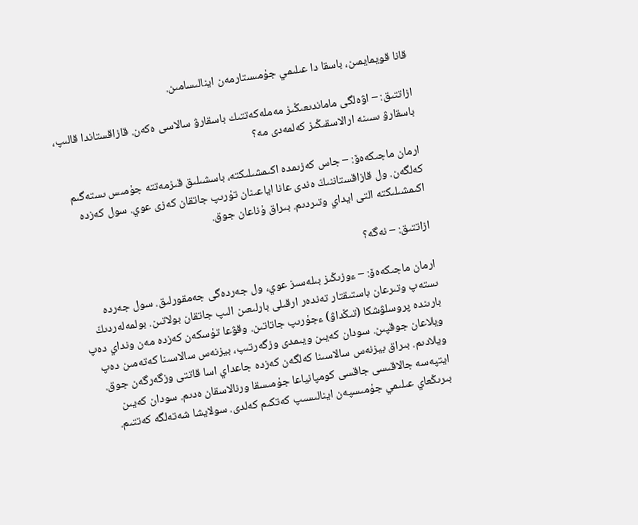قانا قويمايمىن، باسقا دا عىلىمي جۇمىستارمەن اينالىسامىن.

ازاتتىق: – اۋەلگى ماماندىعىڭىز مەملەكەتتىك باسقارۋ سالاسى ەكەن. قازاقستاندا قالىپ، باسقارۋ ىسىنە ارالاسقىڭىز كەلمەدى مە؟

ارمان ماجىكەەۆ: – جاس كەزىمدە اكىمشىلىكتە، باسشىلىق قىزمەتتە جۇمىس ىستەگىم كەلگەن. ول قازاقستاننىڭ ەندى عانا اياعىنان تۇرىپ جاتقان كەزى عوي. سول كەزدە اكىمشىلىكتە التى ايداي وتىردىم. بىراق ۇناعان جوق.

ازاتتىق: – نەگە؟

ارمان ماجىكەەۆ: – ءوزىڭىز بىلەسىز عوي، ول جەردەگى جەمقورلىق. سول جەردە ىستەپ وتىرعان باستىقتار تەندەر ارقىلى بارلىعىن الىپ جاتقان بولاتىن. بولمەلەردىڭ بارىندە پروسلۋشكا (تىڭداۋ) ءجۇرىپ جاتاتىن. وقۋعا تۇسكەن كەزدە مەن ونداي دەپ ويلاعان جوقپىن. سودان كەيىن ويىمدى وزگەرتىپ، بيزنەس سالاسىنا كەتەمىن دەپ ويلادىم. بىراق بيزنەس سالاسىنا كەلگەن كەزدە جاعداي اسا قاتتى وزگەرگەن جوق. ايتپەسە جالاقىسى جاقسى كومپانياعا جۇمىسقا ورنالاسقان ەدىم. سودان كەيىن بىرىڭعاي عىلىمي جۇمىسپەن اينالىسىپ كەتكىم كەلدى. سولايشا شەتەلگە كەتتىم.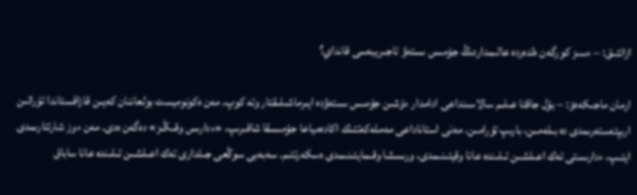ازاتتىق: – ءسىز كورگەن ەلدەردە عالىمداردىڭ جۇمىس ىستەۋ تاجىريبەسى قانداي؟

ارمان ماجىكەەۆ: – بۇل جاقتا عىلىم سالاسىنداعى ادامدار ءۇشىن جۇمىس ىستەۋدە ايىرماشىلىقتار وتە كوپ. مەن ەكونوميست بولعاننان كەيىن قازاقستاندا تۇراتىن ارىپتەستەرىمدى دە بىلەمىن، بارىپ تۇرامىن. مەنى استاناداعى مەملەكەتتىك اكادەمياعا جۇمىسقا شاقىرىپ، «ءدارىس وقىڭىز» دەگەن ەدى. مەن ءوز شارتتارىمدى ايتىپ، ءدارىستى تەك اعىلشىن تىلىندە عانا وقيتىنىمدى، ورىسشا وقىمايتىنىمدى ەسكەرتتىم. سەبەبى سوڭعى جىلدارى تەك اعىلشىن تىلىندە عانا ساباق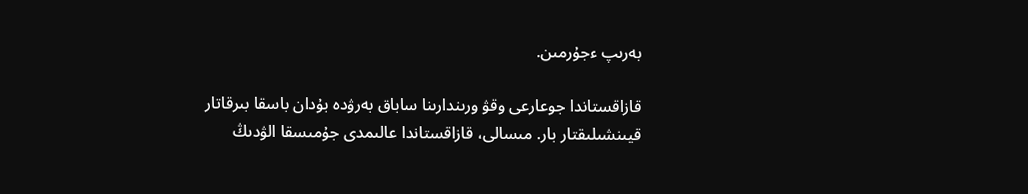بەرىپ ءجۇرمىن.

قازاقستاندا جوعارعى وقۋ ورىندارىنا ساباق بەرۋدە بۇدان باسقا بىرقاتار قيىنشىلىقتار بار. مىسالى، قازاقستاندا عالىمدى جۇمىسقا الۋدىڭ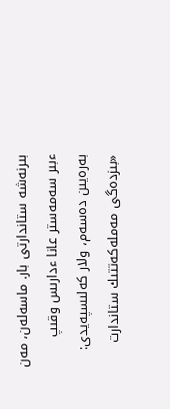بىرنەشە ستاندارتى بار. ماسەلەن، مەن ءبىر سەمەستر عانا ءدارىس وقىپ بەرەيىن دەسەم، ولار كەلىسپەيدى: «بىزدەگى مەملەكەتتىك ستاندارت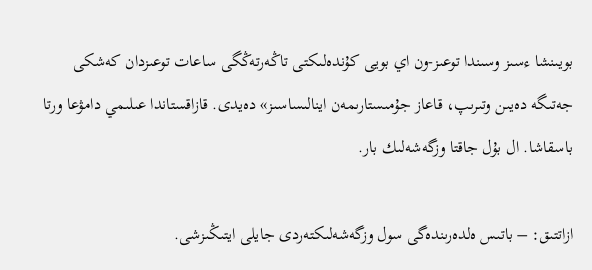بويىنشا ءسىز وسىندا توعىز-ون اي بويى كۇندەلىكتى تاڭەرتەڭگى ساعات توعىزدان كەشكى جەتىگە دەيىن وتىرىپ، قاعاز جۇمىستارىمەن اينالىساسىز» دەيدى. قازاقستاندا عىلىمي دامۋعا ورتا باسقاشا. ال بۇل جاقتا وزگەشەلىك بار.

ازاتتىق: – باتىس ەلدەرىندەگى سول وزگەشەلىكتەردى جايلى ايتىڭىزشى.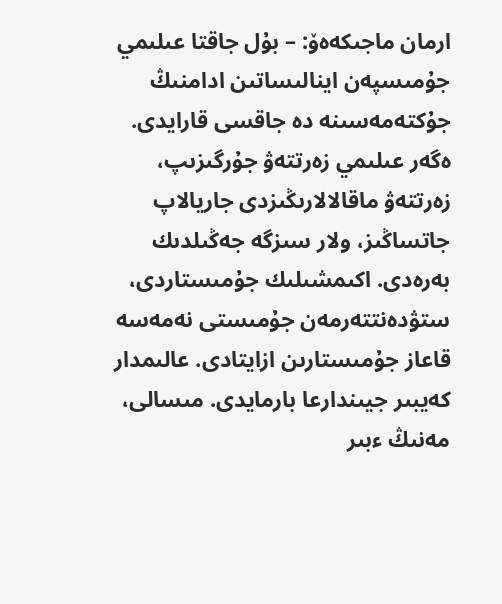ارمان ماجىكەەۆ: – بۇل جاقتا عىلىمي جۇمىسپەن اينالىساتىن ادامنىڭ جۇكتەمەسىنە دە جاقسى قارايدى. ەگەر عىلىمي زەرتتەۋ جۇرگىزىپ، زەرتتەۋ ماقالالارىڭىزدى جاريالاپ جاتساڭىز، ولار سىزگە جەڭىلدىك بەرەدى. اكىمشىلىك جۇمىستاردى، ستۋدەنتتەرمەن جۇمىستى نەمەسە قاعاز جۇمىستارىن ازايتادى. عالىمدار كەيبىر جيىندارعا بارمايدى. مىسالى، مەنىڭ ءبىر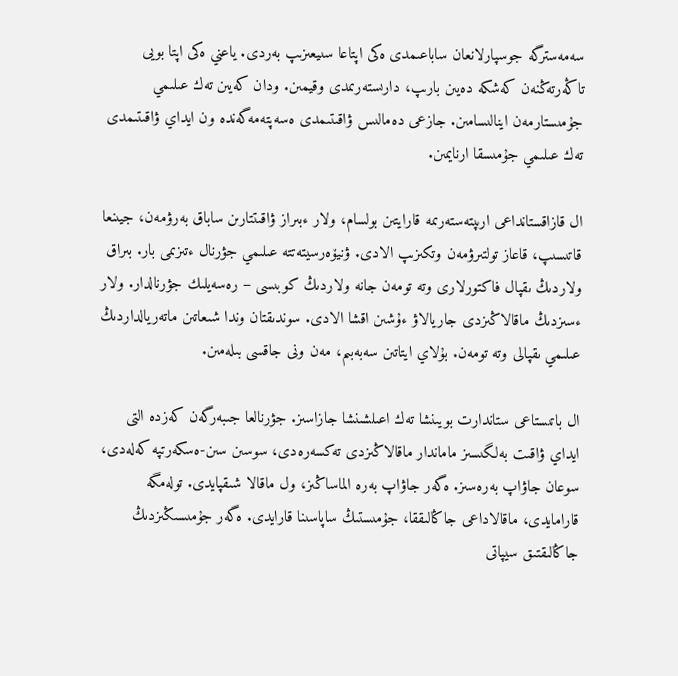سەمەسترگە جوسپارلانعان ساباعىمدى ەكى اپتاعا سىيعىزىپ بەردى. ياعني ەكى اپتا بويى تاڭەرتەڭنەن كەشكە دەيىن بارىپ، دارىستەرىمدى وقيمىن. ودان كەيىن تەك عىلىمي جۇمىستارمەن اينالىسامىن. جازعى دەمالىس ۋاقىتىمدى ەسەپتەمەگەندە ون ايداي ۋاقىتىمدى تەك عىلىمي جۇمىسقا ارنايمىن.

ال قازاقستانداعى ارىپتەستەرىمە قارايتىن بولسام، ولار ءبىراز ۋاقىتتارىن ساباق بەرۋمەن، جيىنعا قاتىسىپ، قاعاز تولتىرۋمەن وتكىزىپ الادى. ۋنيۆەرسيتەتتە عىلىمي جۋرنال ءتىزىمى بار. بىراق ولاردىڭ ىقپال فاكتورلارى وتە تومەن جانە ولاردىڭ كوبىسى – رەسەيلىك جۋرنالدار. ولار ءسىزدىڭ ماقالاڭىزدى جاريالاۋ ءۇشىن اقشا الادى. سوندىقتان وندا شىعاتىن ماتەريالداردىڭ عىلىمي ىقپالى وتە تومەن. بۇلاي ايتاتىن سەبەبىم، مەن ونى جاقسى بىلەمىن.

ال باتىستاعى ستاندارت بويىنشا تەك اعىلشىنشا جازاسىز. جۋرنالعا جىبەرگەن كەزدە التى ايداي ۋاقىت بەلگىسىز ماماندار ماقالاڭىزدى تەكسەرەدى، سوسىن سىن-ەسكەرتپە كەلەدى، سوعان جاۋاپ بەرەسىز. ەگەر جاۋاپ بەرە الماساڭىز، ول ماقالا شىقپايدى. تولەمگە قارامايدى، ماقالاداعى جاڭالىققا، جۇمىستىڭ ساپاسىنا قارايدى. ەگەر جۇمىسىڭىزدىڭ جاڭالىقتىق سيپاتى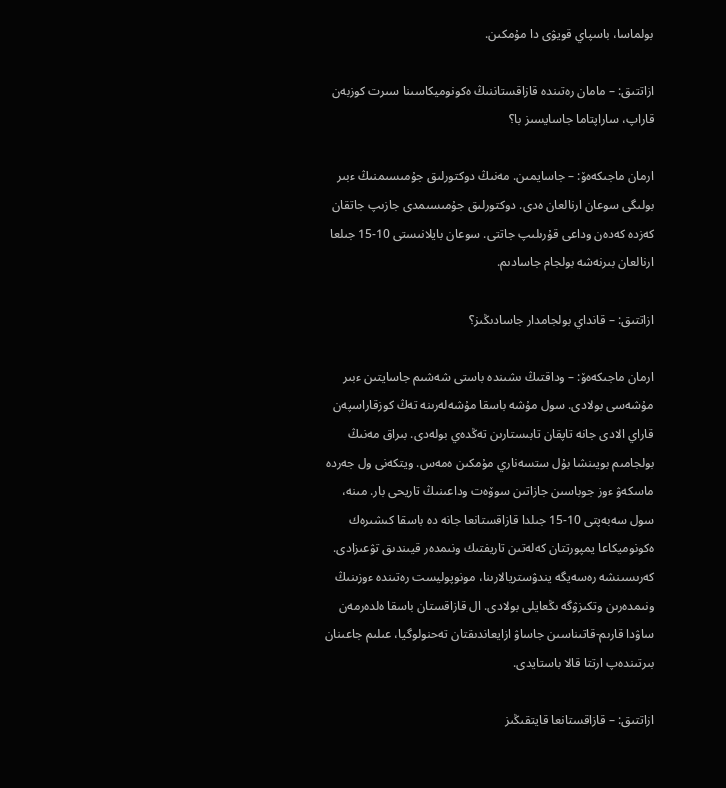بولماسا، باسپاي قويۋى دا مۇمكىن.

ازاتتىق: – مامان رەتىندە قازاقستاننىڭ ەكونوميكاسىنا سىرت كوزبەن قاراپ، ساراپتاما جاسايسىز با؟

ارمان ماجىكەەۆ: – جاسايمىن. مەنىڭ دوكتورلىق جۇمىسىمنىڭ ءبىر بولىگى سوعان ارنالعان ەدى. دوكتورلىق جۇمىسىمدى جازىپ جاتقان كەزدە كەدەن وداعى قۇرىلىپ جاتتى. سوعان بايلانىستى 10-15 جىلعا ارنالعان بىرنەشە بولجام جاسادىم.

ازاتتىق: – قانداي بولجامدار جاسادىڭىز؟

ارمان ماجىكەەۆ: – وداقتىڭ ىشىندە باستى شەشىم جاسايتىن ءبىر مۇشەسى بولادى. سول مۇشە باسقا مۇشەلەرىنە تەڭ كوزقاراسپەن قاراي الادى جانە تاپقان تابىستارىن تەڭدەي بولەدى. بىراق مەنىڭ بولجامىم بويىنشا بۇل ستسەناري مۇمكىن ەمەس. ويتكەنى ول جەردە ماسكەۋ ءوز جوباسىن جازاتىن سوۆەت وداعىنىڭ تاريحى بار. مىنە، سول سەبەپتى 10-15 جىلدا قازاقستانعا جانە دە باسقا كىشىرەك ەكونوميكاعا يمپورتتان كەلەتىن تاريفتىك ونىمدەر قيىندىق تۋعىزادى. كەرىسىنشە رەسەيگە يندۋستريالارىنا، مونوپوليست رەتىندە ءوزىنىڭ ونىمدەرىن وتكىزۋگە ىڭعايلى بولادى. ال قازاقستان باسقا ەلدەرمەن ساۋدا قارىم-قاتىناسىن جاساۋ ازايعاندىقتان تەحنولوگيا، عىلىم جاعىنان بىرتىندەپ ارتتا قالا باستايدى.

ازاتتىق: – قازاقستانعا قايتقىڭىز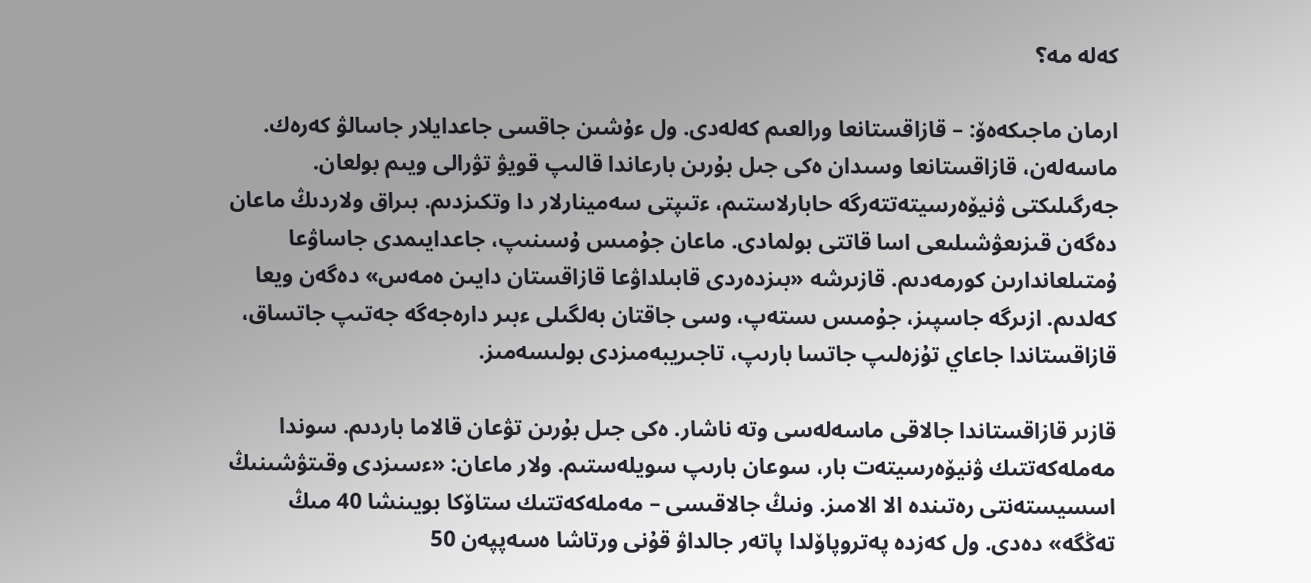كەلە مە؟

ارمان ماجىكەەۆ: – قازاقستانعا ورالعىم كەلەدى. ول ءۇشىن جاقسى جاعدايلار جاسالۋ كەرەك. ماسەلەن، قازاقستانعا وسىدان ەكى جىل بۇرىن بارعاندا قالىپ قويۋ تۋرالى ويىم بولعان. جەرگىلىكتى ۋنيۆەرسيتەتتەرگە حابارلاستىم، ءتىپتى سەمينارلار دا وتكىزدىم. بىراق ولاردىڭ ماعان دەگەن قىزىعۋشىلىعى اسا قاتتى بولمادى. ماعان جۇمىس ۇسىنىپ، جاعدايىمدى جاساۋعا ۇمتىلعاندارىن كورمەدىم. قازىرشە «بىزدەردى قابىلداۋعا قازاقستان دايىن ەمەس» دەگەن ويعا كەلدىم. ازىرگە جاسپىز، جۇمىس ىستەپ، وسى جاقتان بەلگىلى ءبىر دارەجەگە جەتىپ جاتساق، قازاقستاندا جاعاي تۇزەلىپ جاتسا بارىپ، تاجىريبەمىزدى بولىسەمىز.

قازىر قازاقستاندا جالاقى ماسەلەسى وتە ناشار. ەكى جىل بۇرىن تۋعان قالاما باردىم. سوندا مەملەكەتتىك ۋنيۆەرسيتەت بار، سوعان بارىپ سويلەستىم. ولار ماعان: «ءسىزدى وقىتۋشىنىڭ اسسيستەنتى رەتىندە الا الامىز. ونىڭ جالاقىسى – مەملەكەتتىك ستاۆكا بويىنشا 40 مىڭ تەڭگە» دەدى. ول كەزدە پەتروپاۆلدا پاتەر جالداۋ قۇنى ورتاشا ەسەپپەن 50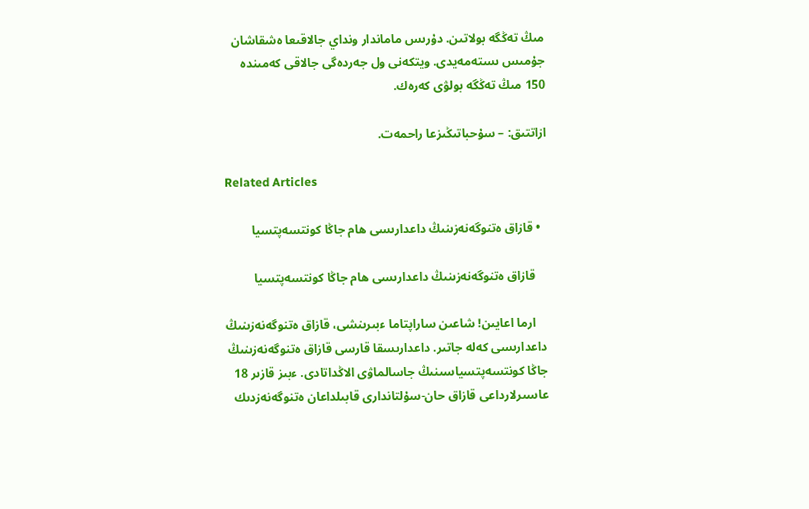مىڭ تەڭگە بولاتىن. دۇرىس ماماندار ونداي جالاقىعا ەشقاشان جۇمىس ىستەمەيدى. ويتكەنى ول جەردەگى جالاقى كەمىندە 150 مىڭ تەڭگە بولۋى كەرەك.

ازاتتىق: – سۇحباتىڭىزعا راحمەت.

Related Articles

  • قازاق ەتنوگەنەزىنىڭ داعدارىسى ھام جاڭا كونتسەپتسيا

    قازاق ەتنوگەنەزىنىڭ داعدارىسى ھام جاڭا كونتسەپتسيا

    ارما اعايىن! شاعىن ساراپتاما ءبىرىنشى، قازاق ەتنوگەنەزىنىڭ داعدارىسى كەلە جاتىر. داعدارىسقا قارسى قازاق ەتنوگەنەزىنىڭ جاڭا كونتسەپتسياسىنىڭ جاسالماۋى الاڭداتادى. ءبىز قازىر 18 عاسىرلارداعى قازاق حان-سۇلتاندارى قابىلداعان ەتنوگەنەزدىك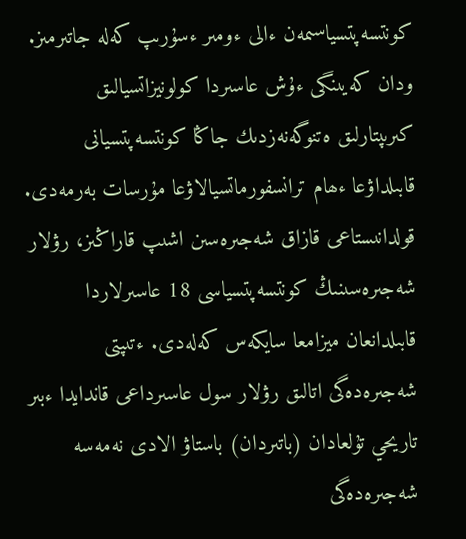كونتسەپتسياسىمەن ءالى ءومىر ءسۇرىپ كەلە جاتىرمىز. ودان كەيىنگى ءۇش عاسىردا كولونيزاتسيالىق كىرىپتارلىق ەتنوگەنەزدىك جاڭا كونتسەپتسيانى قابىلداۋعا ءھام ترانسفورماتسيالاۋعا مۇرسات بەرمەدى. قولدانىستاعى قازاق شەجىرەسىن اشىپ قاراڭىز، رۋلار شەجىرەسىنىڭ كونتسەپتسياسى 18 عاسىرلاردا قابىلدانعان ميزامعا سايكەس كەلەدى. ءتىپتى شەجىرەدەگى اتالىق رۋلار سول عاسىرداعى قاندايدا ءبىر تاريحي تۇلعادان (باتىردان) باستاۋ الادى نەمەسە شەجىرەدەگى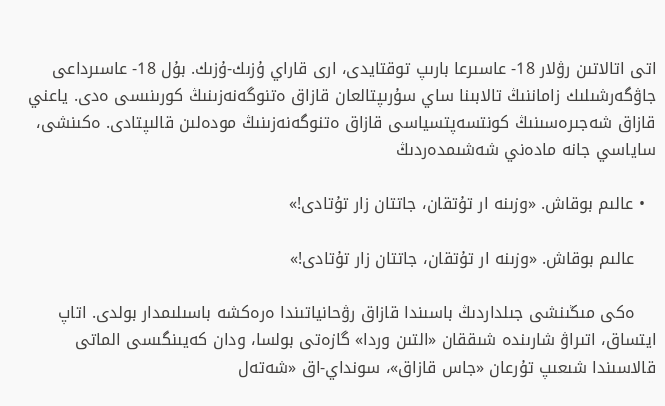اتى اتالاتىن رۋلار 18- عاسىرعا بارىپ توقتايدى، ارى قاراي ۇزىك-ۇزىك. بۇل 18- عاسىرداعى جاۋگەرشىلىك زاماننىڭ تالابىنا ساي سۇرىپتالعان قازاق ەتنوگەنەزىنىڭ كورىنىسى ەدى. ياعني قازاق شەجىرەسىنىڭ كونتسەپتسياسى قازاق ەتنوگەنەزىنىڭ مودەلىن قالىپتادى. ەكىنشى، ساياسي جانە مادەني شەشىمدەردىڭ

  • عالىم بوقاش. «وزىنە ار تۇتقان، جاتتان زار تۇتادى!»

    عالىم بوقاش. «وزىنە ار تۇتقان، جاتتان زار تۇتادى!»

    ەكى مىڭىنشى جىلداردىڭ باسىندا قازاق رۋحانياتىندا ەرەكشە باسىلىمدار بولدى. اتاپ ايتساق، اتىراۋ شارىندە شىققان «التىن وردا» گازەتى بولسا، ودان كەيىنگىسى الماتى قالاسىندا شىعىپ تۇرعان «جاس قازاق»، سونداي-اق «شەتەل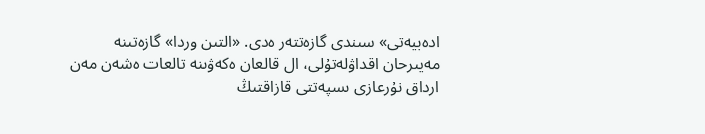ادەبيەتى» سىندى گازەتتەر ەدى. «التىن وردا» گازەتىنە مەيىرحان اقداۋلەتۇلى، ال قالعان ەكەۋىنە تالعات ەشەن مەن ارداق نۇرعازى ىسپەتتى قازاقتىڭ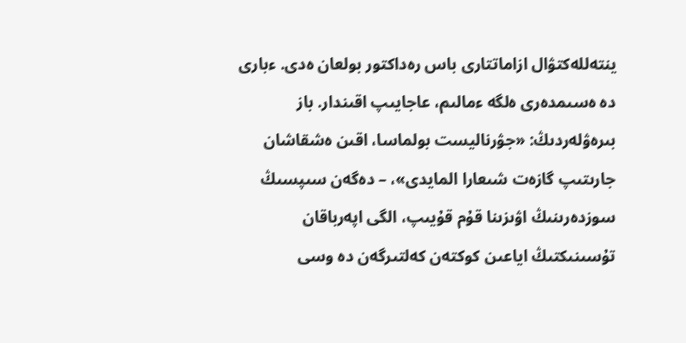ينتەللەكتۋال ازاماتتارى باس رەداكتور بولعان ەدى. ءبارى  دە ەسىمدەرى ەلگە ءمالىم، عاجايىپ اقىندار. باز بىرەۋلەردىڭ: «جۋرناليست بولماسا، اقىن ەشقاشان جارىتىپ گازەت شىعارا المايدى»، – دەگەن سىپسىڭ سوزدەرىنىڭ اۋىزىنا قۇم قۇيىپ، الگى اپەرباقان تۇسىنىكتىڭ اياعىن كوكتەن كەلتىرگەن دە وسى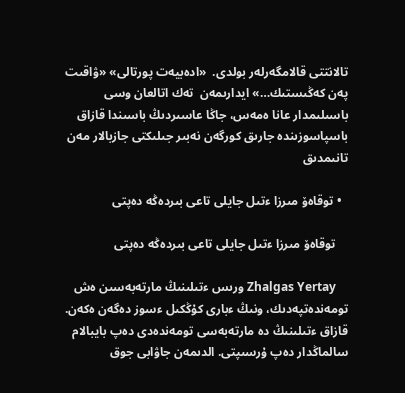تالانتتى قالامگەرلەر بولدى.  «ادەبيەت پورتالى» «ۋاقىت پەن كەڭىستىك…» ايدارىمەن  تەك اتالعان وسى باسىلىمدار عانا ەمەس، جاڭا عاسىردىڭ باسىندا قازاق باسپاسوزىندە جارىق كورگەن نەبىر جىلىكتى جازبالار مەن تانىمدىق

  • توقاەۆ مىرزا ءتىل جايلى تاعى بىردەڭە دەپتى

    توقاەۆ مىرزا ءتىل جايلى تاعى بىردەڭە دەپتى

    Zhalgas Yertay ورىس ءتىلىنىڭ مارتەبەسىن ەش تومەندەتپەدىك، ونىڭ ءبارى كۇڭكىل ءسوز دەگەن ەكەن. قازاق ءتىلىنىڭ دە مارتەبەسى تومەندەدى دەپ بايبالام سالماڭدار دەپ ۇرسىپتى. الدىمەن جاۋابى جوق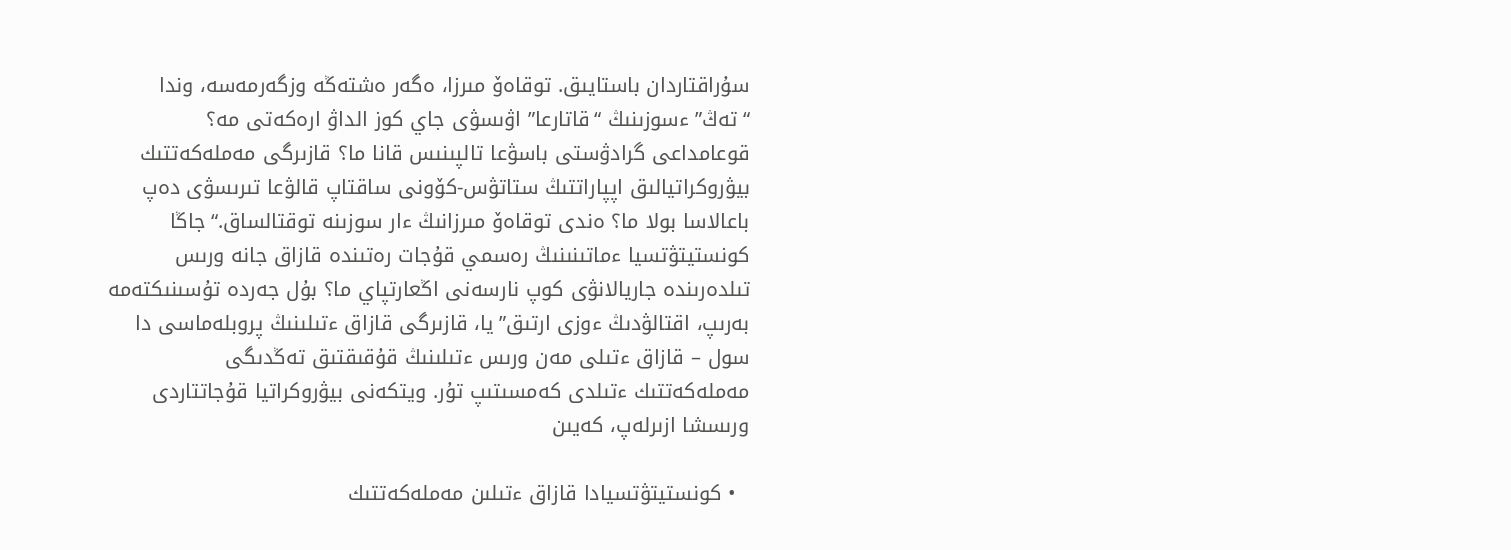سۇراقتاردان باستايىق. توقاەۆ مىرزا، ەگەر ەشتەڭە وزگەرمەسە، وندا “تەڭ” ءسوزىنىڭ “قاتارعا” اۋىسۋى جاي كوز الداۋ ارەكەتى مە؟ قوعامداعى گرادۋستى باسۋعا تالپىنىس قانا ما؟ قازىرگى مەملەكەتتىك بيۋروكراتيالىق اپپاراتتىڭ ستاتۋس-كۆونى ساقتاپ قالۋعا تىرىسۋى دەپ باعالاسا بولا ما؟ ەندى توقاەۆ مىرزانىڭ ءار سوزىنە توقتالساق.“جاڭا كونستيتۋتسيا ءماتىنىنىڭ رەسمي قۇجات رەتىندە قازاق جانە ورىس تىلدەرىندە جاريالانۋى كوپ نارسەنى اڭعارتپاي ما؟ بۇل جەردە تۇسىنىكتەمە بەرىپ، اقتالۋدىڭ ءوزى ارتىق”يا، قازىرگى قازاق ءتىلىنىڭ پروبلەماسى دا سول – قازاق ءتىلى مەن ورىس ءتىلىنىڭ قۇقىقتىق تەڭدىگى مەملەكەتتىك ءتىلدى كەمسىتىپ تۇر. ويتكەنى بيۋروكراتيا قۇجاتتاردى ورىسشا ازىرلەپ، كەيىن

  • كونستيتۋتسيادا قازاق ءتىلىن مەملەكەتتىك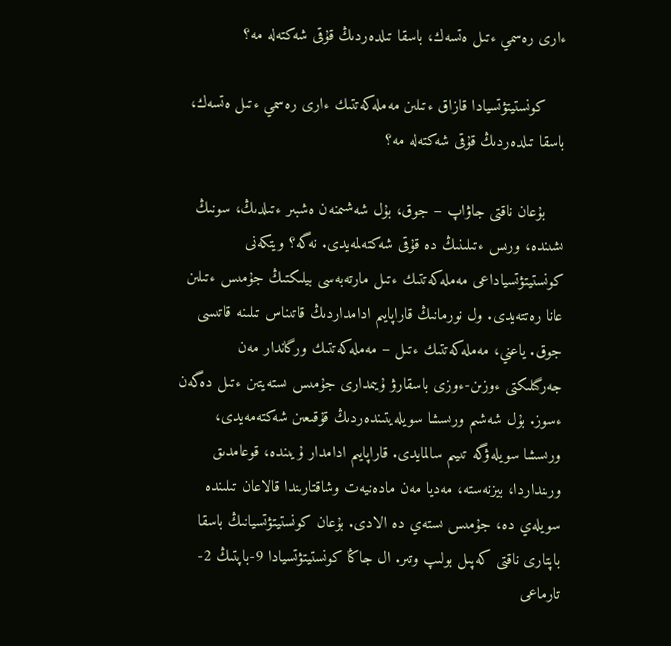ءارى رەسمي ءتىل ەتسەك، باسقا تىلدەردىڭ قۇقى شەكتەلە مە؟

    كونستيتۋتسيادا قازاق ءتىلىن مەملەكەتتىك ءارى رەسمي ءتىل ەتسەك، باسقا تىلدەردىڭ قۇقى شەكتەلە مە؟

    بۇعان ناقتى جاۋاپ – جوق، بۇل شەشىمنەن ەشبىر ءتىلدىڭ، سونىڭ ىشىندە، ورىس ءتىلىنىڭ دە قۇقى شەكتەلمەيدى. نەگە؟ ويتكەنى كونستيتۋتسياداعى مەملەكەتتىك ءتىل مارتەبەسى بيلىكتىڭ جۇمىس ءتىلىن عانا رەتتەيدى. ول نورمانىڭ قاراپايىم ادامداردىڭ قاتىناس تىلىنە قاتىسى جوق. ياعني، مەملەكەتتىك ءتىل – مەملەكەتتىك ورگاندار مەن جەرگىلىكتى ءوزىن-ءوزى باسقارۋ ۇيىمدارى جۇمىس ىستەيتىن ءتىل دەگەن ءسوز. بۇل شەشىم ورىسشا سويلەيتىندەردىڭ قۇقىعىن شەكتەمەيدى، ورىسشا سويلەۋگە تىيىم سالمايدى. قاراپايىم ادامدار ۇيىندە، قوعامدىق ورىنداردا، بيزنەستە، مەديا مەن مادەنيەت وشاقتارىندا قالاعان تىلىندە سويلەي دە، جۇمىس ىستەي دە الادى. بۇعان كونستيتۋتسيانىڭ باسقا باپتارى ناقتى كەپىل بولىپ وتىر. ال جاڭا كونستيتۋتسيادا 9-باپتىڭ 2-تارماعى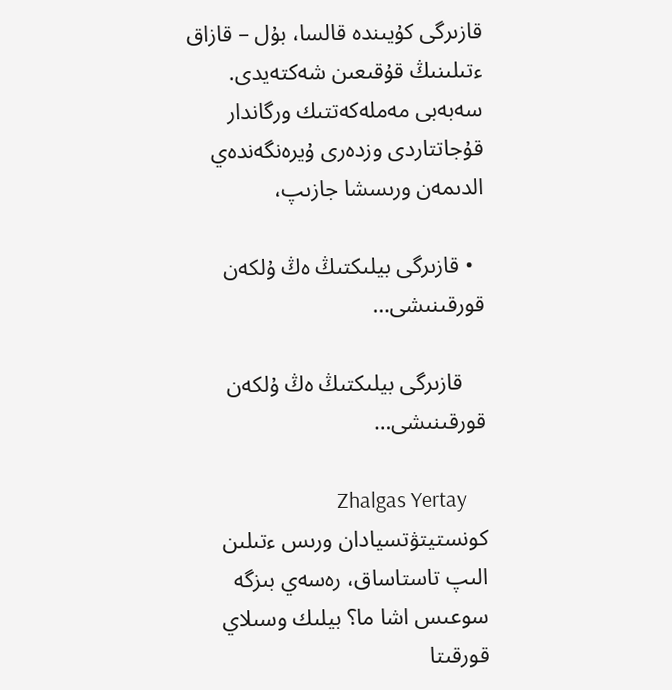قازىرگى كۇيىندە قالسا، بۇل – قازاق ءتىلىنىڭ قۇقىعىن شەكتەيدى. سەبەبى مەملەكەتتىك ورگاندار قۇجاتتاردى وزدەرى ۇيرەنگەندەي الدىمەن ورىسشا جازىپ،

  • قازىرگى بيلىكتىڭ ەڭ ۇلكەن قورقىنىشى…

    قازىرگى بيلىكتىڭ ەڭ ۇلكەن قورقىنىشى…

    Zhalgas Yertay كونستيتۋتسيادان ورىس ءتىلىن الىپ تاستاساق، رەسەي بىزگە سوعىس اشا ما؟ بيلىك وسىلاي قورقىتا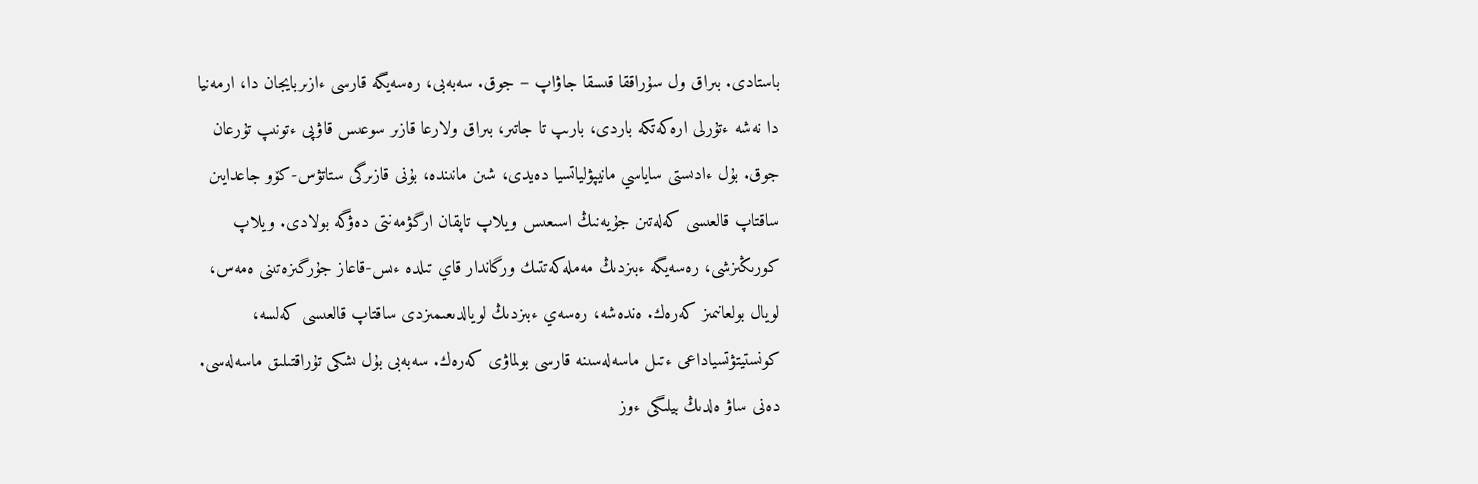باستادى. بىراق ول سۇراققا قىسقا جاۋاپ – جوق. سەبەبى، رەسەيگە قارسى ءازىربايجان دا، ارمەنيا دا نەشە ءتۇرلى ارەكەتكە باردى، بارىپ تا جاتىر، بىراق ولارعا قازىر سوعىس قاۋپى ءتونىپ تۇرعان جوق. بۇل ءادىستى ساياسي مانيپۋلياتسيا دەيدى، شىن مانىندە، بۇنى قازىرگى ستاتۋس-كۆو جاعدايىن ساقتاپ قالعىسى كەلەتىن جۇيەنىڭ اسىعىس ويلاپ تاپقان ارگۋمەنتى دەۋگە بولادى. ويلاپ كورىڭىزشى، رەسەيگە ءبىزدىڭ مەملەكەتتىك ورگاندار قاي تىلدە ءىس-قاعاز جۇرگىزەتىنى ەمەس، لويال بولعانىمىز كەرەك. ەندەشە، رەسەي ءبىزدىڭ لويالدىعىمىزدى ساقتاپ قالعىسى كەلسە، كونستيتۋتسياداعى ءتىل ماسەلەسىنە قارسى بولماۋى كەرەك. سەبەبى بۇل ىشكى تۇراقتىلىق ماسەلەسى. دەنى ساۋ ەلدىڭ بيلىگى ءوز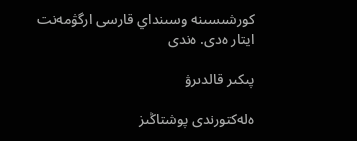كورشىسىنە وسىنداي قارسى ارگۋمەنت ايتار ەدى. ەندى

پىكىر قالدىرۋ

ەلەكتورندى پوشتاڭىز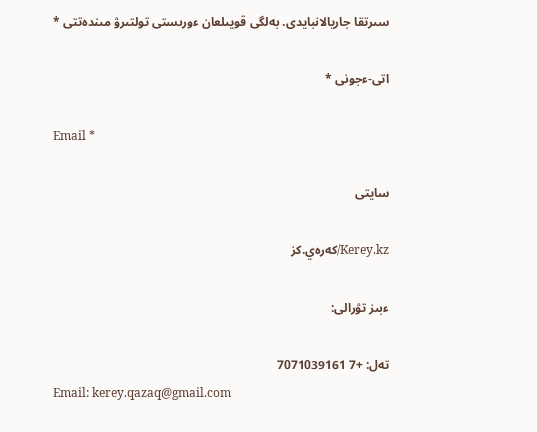سىرتقا جاريالانبايدى. بەلگى قويىلعان ءورىستى تولتىرۋ مىندەتتى *

اتى-ءجونى *

Email *

سايتى

Kerey.kz/كەرەي.كز

ءبىز تۋرالى:

تەل: +7 7071039161
Email: kerey.qazaq@gmail.com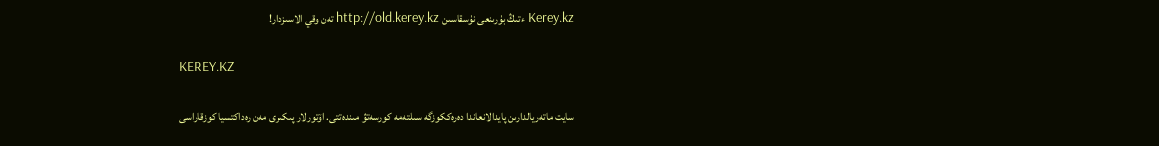Kerey.kz ءتىڭ بۇرىنعى نۇسقاسىن http://old.kerey.kz تەن وقي الاسىزدار!

KEREY.KZ

سايت ماتەريالدارىن پايدالانعاندا دەرەككوزگە سىلتەمە كورسەتۋ مىندەتتى. اۆتورلار پىكىرى مەن رەداكتسيا كوزقاراسى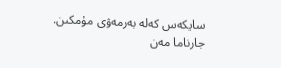سايكەس كەلە بەرمەۋى مۇمكىن. جارناما مەن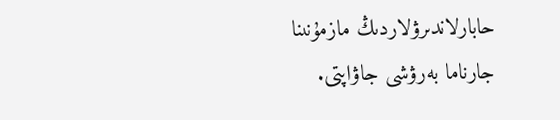حابارلاندىرۋلاردىڭ مازمۇنىنا جارناما بەرۋشى جاۋاپتى.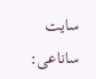سايت ساناعى: